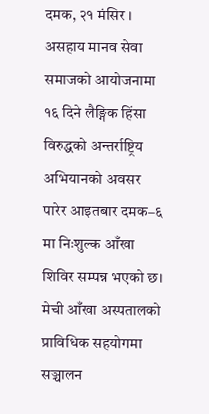दमक, २१ मंसिर । असहाय मानव सेवा समाजको आयोजनामा १६ दिने लैङ्गिक हिंसा विरुद्धको अन्तर्राष्ट्रिय अभियानको अवसर पारेर आइतबार दमक–६ मा निःशुल्क आँखा शिविर सम्पन्न भएको छ। मेची आँखा अस्पतालको प्राविधिक सहयोगमा सञ्चालन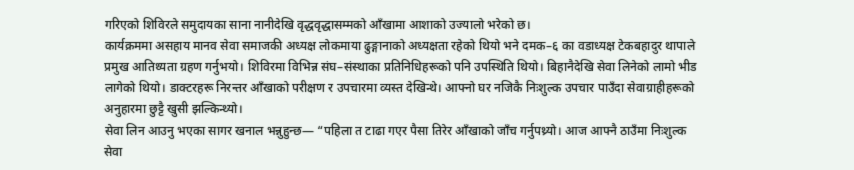गरिएको शिविरले समुदायका साना नानीदेखि वृद्धवृद्धासम्मको आँखामा आशाको उज्यालो भरेको छ।
कार्यक्रममा असहाय मानव सेवा समाजकी अध्यक्ष लोकमाया ढुङ्गानाको अध्यक्षता रहेको थियो भने दमक–६ का वडाध्यक्ष टेकबहादुर थापाले प्रमुख आतिथ्यता ग्रहण गर्नुभयो। शिविरमा विभिन्न संघ–संस्थाका प्रतिनिधिहरूको पनि उपस्थिति थियो। बिहानैदेखि सेवा लिनेको लामो भीड लागेको थियो। डाक्टरहरू निरन्तर आँखाको परीक्षण र उपचारमा व्यस्त देखिन्थे। आफ्नो घर नजिकै निःशुल्क उपचार पाउँदा सेवाग्राहीहरूको अनुहारमा छुट्टै खुसी झल्किन्थ्यो।
सेवा लिन आउनु भएका सागर खनाल भन्नुहुन्छ— “पहिला त टाढा गएर पैसा तिरेर आँखाको जाँच गर्नुपथ्र्यो। आज आफ्नै ठाउँमा निःशुल्क सेवा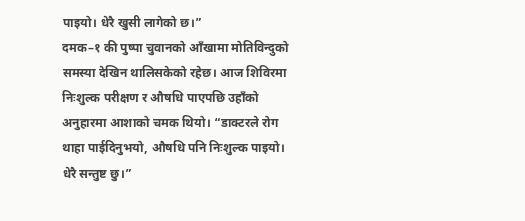पाइयो। धेरै खुसी लागेको छ।”
दमक–१ की पुष्पा चुवानको आँखामा मोतिविन्दुको समस्या देखिन थालिसकेको रहेछ। आज शिविरमा निःशुल्क परीक्षण र औषधि पाएपछि उहाँको अनुहारमा आशाको चमक थियो। “डाक्टरले रोग थाहा पाईदिनुभयो, औषधि पनि निःशुल्क पाइयो। धेरै सन्तुष्ट छु।”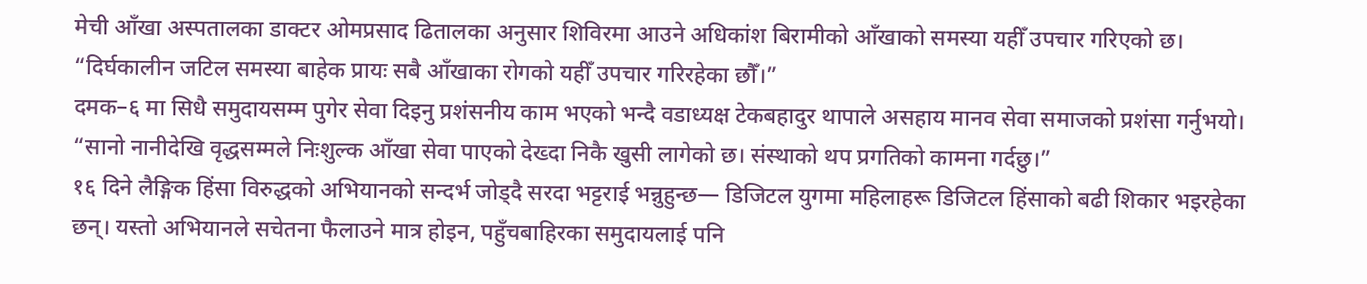मेची आँखा अस्पतालका डाक्टर ओमप्रसाद ढितालका अनुसार शिविरमा आउने अधिकांश बिरामीको आँखाको समस्या यहीँ उपचार गरिएको छ। “दिर्घकालीन जटिल समस्या बाहेक प्रायः सबै आँखाका रोगको यहीँ उपचार गरिरहेका छौँ।”
दमक–६ मा सिधै समुदायसम्म पुगेर सेवा दिइनु प्रशंसनीय काम भएको भन्दै वडाध्यक्ष टेकबहादुर थापाले असहाय मानव सेवा समाजको प्रशंसा गर्नुभयो। “सानो नानीदेखि वृद्धसम्मले निःशुल्क आँखा सेवा पाएको देख्दा निकै खुसी लागेको छ। संस्थाको थप प्रगतिको कामना गर्दछु।”
१६ दिने लैङ्गिक हिंसा विरुद्धको अभियानको सन्दर्भ जोड्दै सरदा भट्टराई भन्नुहुन्छ— डिजिटल युगमा महिलाहरू डिजिटल हिंसाको बढी शिकार भइरहेका छन्। यस्तो अभियानले सचेतना फैलाउने मात्र होइन, पहुँचबाहिरका समुदायलाई पनि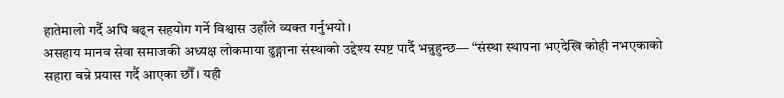हातेमालो गर्दै अघि बढ्न सहयोग गर्ने विश्वास उहाँले व्यक्त गर्नुभयो।
असहाय मानव सेवा समाजकी अध्यक्ष लोकमाया ढुङ्गाना संस्थाको उद्देश्य स्पष्ट पार्दै भन्नुहुन्छ— “संस्था स्थापना भएदेखि कोही नभएकाको सहारा बन्ने प्रयास गर्दै आएका छौँ। यही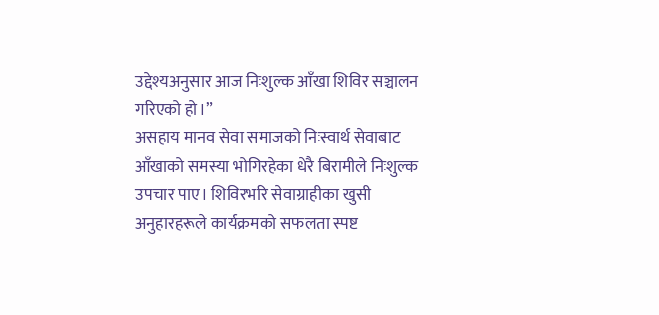उद्देश्यअनुसार आज निःशुल्क आँखा शिविर सञ्चालन गरिएको हो।”
असहाय मानव सेवा समाजको निःस्वार्थ सेवाबाट आँखाको समस्या भोगिरहेका धेरै बिरामीले निःशुल्क उपचार पाए। शिविरभरि सेवाग्राहीका खुसी अनुहारहरूले कार्यक्रमको सफलता स्पष्ट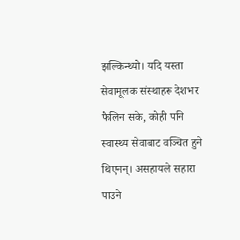झल्किन्थ्यो। यदि यस्ता सेवामूलक संस्थाहरू देशभर फैलिन सके, कोही पनि स्वास्थ्य सेवाबाट वञ्चित हुने थिएनन्। असहायले सहारा पाउने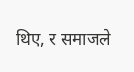थिए, र समाजले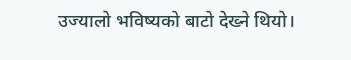उज्यालो भविष्यको बाटो देख्ने थियो।